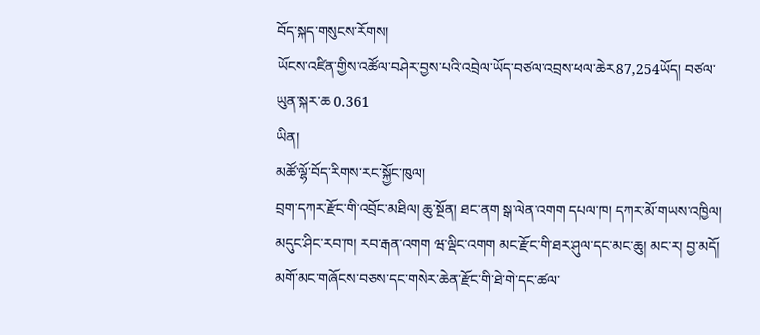བོད་སྐད་གསུངས་རོགས།
ཡོངས་འཛིན་གྱིས་འཚོལ་བཤེར་བྱས་པའི་འབྲེལ་ཡོད་བཙལ་འབྲས་ཕལ་ཆེར87,254ཡོད། བཙལ་ཡུན་སྐར་ཆ 0.361
ཡིན།
མཚོ་ལྷོ་བོད་རིགས་རང་སྐྱོང་ཁུལ།
བྲག་དཀར་རྫོང་གི་འབྲོང་མཐིལ། ཆུ་སྔོན། ཐང་ནག སྒ་ལེན་འགག དཔལ་ཁ། དཀར་མོ་གཡས་འཁྱིལ། མདུང་ཤིང་རབ་ཁ། རབ་རྒན་འགག ཝ་ལྡིང་འགག མང་རྫོང་གི་ཐར་ཤུལ་དང་མང་ཆུ། མང་ར། བྱ་མདོ། མགོ་མང་གཞོངས་བཅས་དང་གསེར་ཆེན་རྫོང་གི་ཐེ་གེ་དང་ཚལ་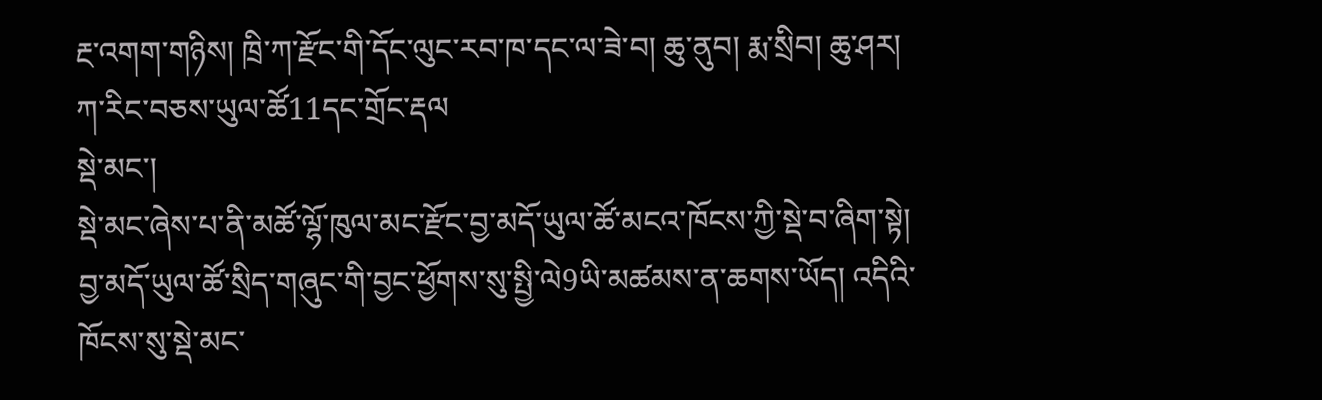རྔ་འགག་གཉིས། ཁྲི་ཀ་རྫོང་གི་དོང་ལུང་རབ་ཁ་དང་ལ་ཟེ་བ། ཆུ་ནུབ། རྨ་སྲིབ། ཆུ་ཤར། ཀ་རིང་བཅས་ཡུལ་ཚོ11དང་གྲོང་རྡལ
སྡེ་མང་།
སྡེ་མང་ཞེས་པ་ནི་མཚོ་ལྷོ་ཁུལ་མང་རྫོང་བྱ་མདོ་ཡུལ་ཚོ་མངའ་ཁོངས་ཀྱི་སྡེ་བ་ཞིག་སྟེ། བྱ་མདོ་ཡུལ་ཚོ་སྲིད་གཞུང་གི་བྱང་ཕྱོགས་སུ་སྤྱི་ལེ9ཡི་མཚམས་ན་ཆགས་ཡོད། འདིའི་ཁོངས་སུ་སྡེ་མང་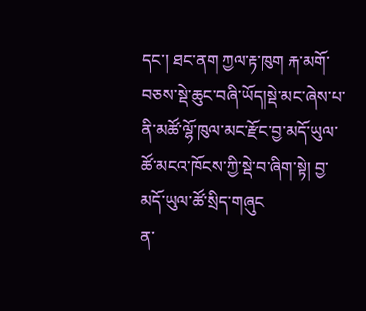དང་། ཐང་ནག ཀྱལ་རྟ་ཁུག རྐ་མགོ་བཅས་སྡེ་ཆུང་བཞི་ཡོད།སྡེ་མང་ཞེས་པ་ནི་མཚོ་ལྷོ་ཁུལ་མང་རྫོང་བྱ་མདོ་ཡུལ་ཚོ་མངའ་ཁོངས་ཀྱི་སྡེ་བ་ཞིག་སྟེ། བྱ་མདོ་ཡུལ་ཚོ་སྲིད་གཞུང
ན་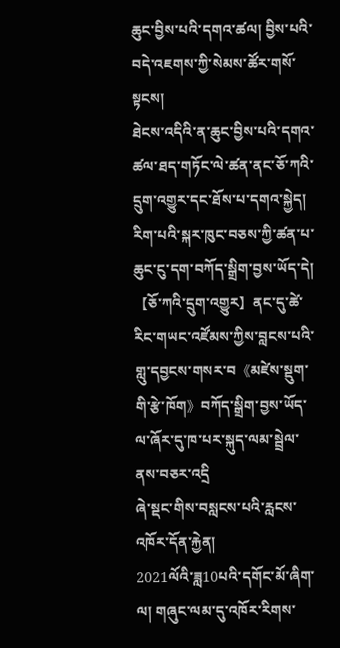ཆུང་བྱིས་པའི་དགའ་ཚལ། བྱིས་པའི་བདེ་འཇགས་ཀྱི་སེམས་ཚོར་གསོ་སྟངས།
ཐེངས་འདིའི་ན་ཆུང་བྱིས་པའི་དགའ་ཚལ་ཐད་གཏོང་ལེ་ཚན་ནང་ཅོ་ཀའི་དྲུག་འགྱུར་དང་ཐོས་པ་དགའ་སྐྱེད། རིག་པའི་སྐར་ཁུང་བཅས་ཀྱི་ཚན་པ་ཆུང་ངུ་དག་བཀོད་སྒྲིག་བྱས་ཡོད་དེ།【ཅོ་ཀའི་དྲུག་འགྱུར】ནང་དུ་ཚེ་རིང་གཡང་འཛོམས་ཀྱིས་བླངས་པའི་གླུ་དབྱངས་གསར་བ《མཛེས་སྡུག་གི་རྩེ་ཁོག》བཀོད་སྒྲིག་བྱས་ཡོད་ལ་ཞོར་དུ་ཁ་པར་སྐུད་ལམ་སྦྲེལ་ནས་བཅར་འདྲི
ཞེ་སྡང་གིས་བསླངས་པའི་རླངས་འཁོར་དོན་རྐྱེན།
2021ལོའི་ཟླ10པའི་དགོང་མོ་ཞིག་ལ། གཞུང་ལམ་དུ་འཁོར་རིགས་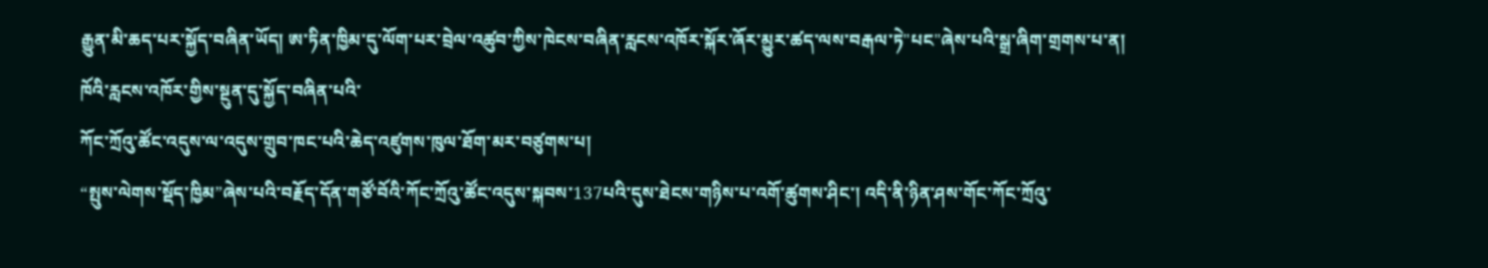རྒྱུན་མི་ཆད་པར་སྐྱོད་བཞིན་ཡོད། ཨ་ཏིན་ཁྱིམ་དུ་ལོག་པར་བྲེལ་འཚུབ་ཀྱིས་ཁེངས་བཞིན་རླངས་འཁོར་སྐོར་ཞོར་མྱུར་ཚད་ལས་བརྒལ་ཏེ"པང"ཞེས་པའི་སྒྲ་ཞིག་གྲགས་པ་ན། ཁོའི་རླངས་འཁོར་གྱིས་སྔུན་དུ་སྐྱོད་བཞིན་པའི་
ཀོང་ཀྲོའུ་ཚོང་འདུས་ལ་འདུས་གྲུབ་ཁང་པའི་ཆེད་འཛུགས་ཁུལ་ཐོག་མར་བཙུགས་པ།
“སྤུས་ལེགས་སྡོད་ཁྱིམ”ཞེས་པའི་བརྗོད་དོན་གཙོ་བོའི་ཀོང་ཀྲོའུ་ཚོང་འདུས་སྐབས་137པའི་དུས་ཐེངས་གཉིས་པ་འགོ་ཚུགས་ཤིང་། འདི་ནི་ཉིན་ཤས་གོང་ཀོང་ཀྲོའུ་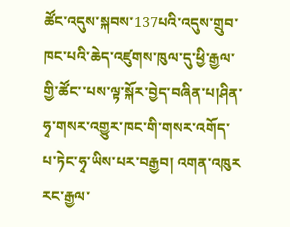ཚོང་འདུས་སྐབས་137པའི་འདུས་གྲུབ་ཁང་པའི་ཆེད་འཛུགས་ཁུལ་དུ་ཕྱི་རྒྱལ་གྱི་ཚོང་་པས་ལྟ་སྐོར་བྱེད་བཞིན་པ།ཤིན་ཧྭ་གསར་འགྱུར་ཁང་གི་གསར་འགོད་པ་ཏེང་ཧྭ་ཡིས་པར་བརྒྱབ། འགན་འཁུར
རང་རྒྱལ་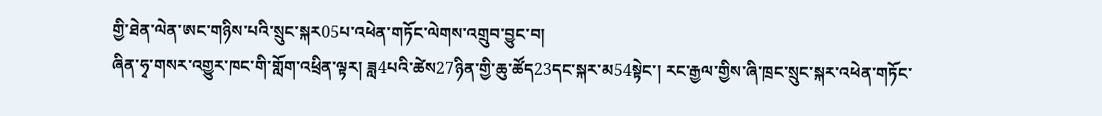གྱི་ཐེན་ལེན་ཨང་གཉིས་པའི་སྲུང་སྐར05པ་འཕེན་གཏོང་ལེགས་འགྲུབ་བྱུང་བ།
ཞིན་ཧྭ་གསར་འགྱུར་ཁང་གི་གློག་འཕྲིན་ལྟར། ཟླ4པའི་ཚེས27ཉིན་གྱི་ཆུ་ཚོད23དང་སྐར་མ54སྟེང་། རང་རྒྱལ་གྱིས་ཞི་ཁྲང་སྲུང་སྐར་འཕེན་གཏོང་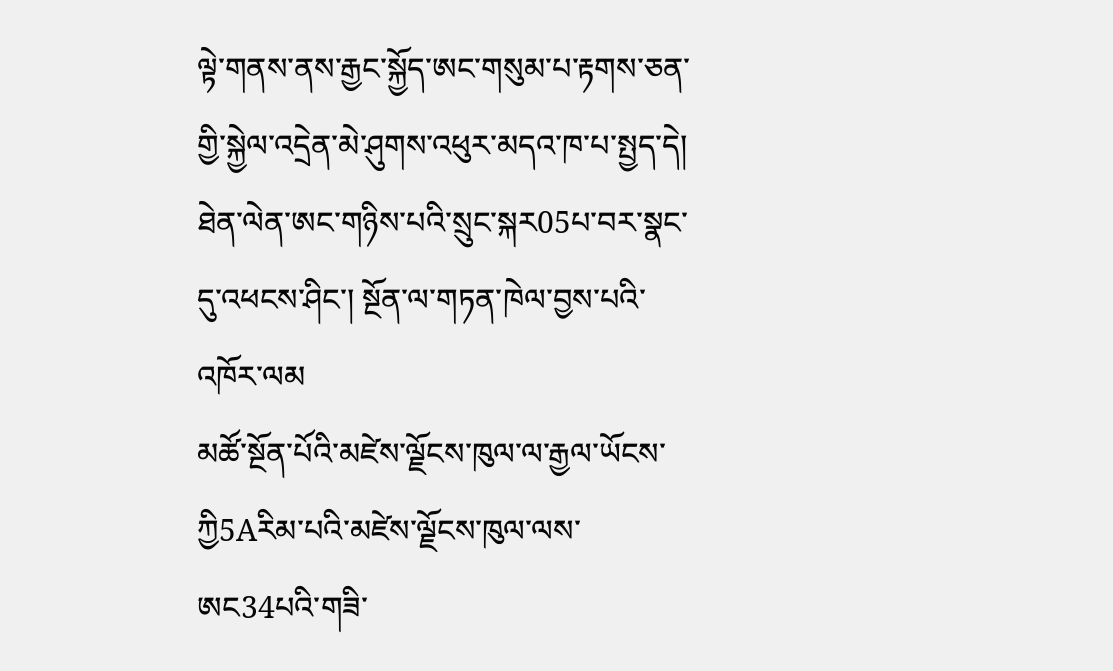ལྟེ་གནས་ནས་རྒྱང་སྐྱོད་ཨང་གསུམ་པ་རྟགས་ཅན་གྱི་སྐྱེལ་འདྲེན་མེ་ཤུགས་འཕུར་མདའ་ཁ་པ་སྤྱད་དེ། ཐེན་ལེན་ཨང་གཉིས་པའི་སྲུང་སྐར05པ་བར་སྣང་དུ་འཕངས་ཤིང་། སྔོན་ལ་གཏན་ཁེལ་བྱས་པའི་འཁོར་ལམ
མཚོ་སྔོན་པོའི་མཛེས་ལྗོངས་ཁུལ་ལ་རྒྱལ་ཡོངས་ཀྱི5Aརིམ་པའི་མཛེས་ལྗོངས་ཁུལ་ལས་ཨང34པའི་གཟི་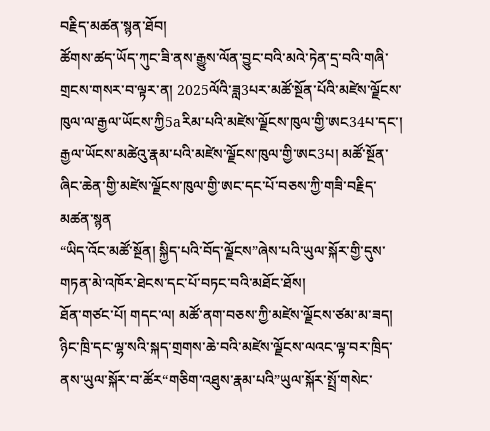བརྗིད་མཚན་སྙན་ཐོབ།
ཚོགས་ཚད་ཡོད་ཀུང་ཟི་ནས་རྒྱུས་ལོན་བྱུང་བའི་མའེ་ཏེན་དྲ་བའི་གཞི་གྲངས་གསར་བ་ལྟར་ན། 2025ལོའི་ཟླ3པར་མཚོ་སྔོན་པོའི་མཛེས་ལྗོངས་ཁུལ་ལ་རྒྱལ་ཡོངས་ཀྱི5aརིམ་པའི་མཛེས་ལྗོངས་ཁུལ་གྱི་ཨང34པ་དང་། རྒྱལ་ཡོངས་མཚེའུ་རྣམ་པའི་མཛེས་ལྗོངས་ཁུལ་གྱི་ཨང3པ། མཚོ་སྔོན་ཞིང་ཆེན་གྱི་མཛེས་ལྗོངས་ཁུལ་གྱི་ཨང་དང་པོ་བཅས་ཀྱི་གཟི་བརྗིད་མཚན་སྙན
“ཡིད་འོང་མཚོ་སྔོན། སྐྱིད་པའི་བོད་ལྗོངས”ཞེས་པའི་ཡུལ་སྐོར་གྱི་དུས་གཏན་མེ་འཁོར་ཐེངས་དང་པོ་བཏང་བའི་མཐོང་ཐོས།
ཐོན་གཙང་པོ། གདང་ལ། མཚོ་ནག་བཅས་ཀྱི་མཛེས་ལྗོངས་ཙམ་མ་ཟད། ཉིང་ཁྲི་དང་ལྷ་སའི་སྐད་གྲགས་ཆེ་བའི་མཛེས་ལྗོངས་ལའང་ལྟ་བར་ཁྲིད་ནས་ཡུལ་སྐོར་བ་ཚོར“གཅིག་འཐུས་རྣམ་པའི”ཡུལ་སྐོར་སྤྲོ་གསེང་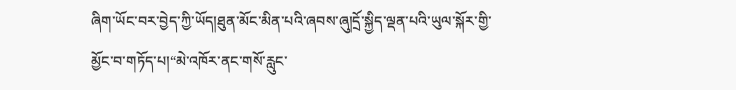ཞིག་ཡོང་བར་བྱེད་ཀྱི་ཡོད།ཐུན་མོང་མིན་པའི་ཞབས་ཞུ།དྲོ་སྐྱིད་ལྡན་པའི་ཡུལ་སྐོར་གྱི་མྱོང་བ་གཏོད་པ།“མེ་འཁོར་ནང་གསོ་རླུང་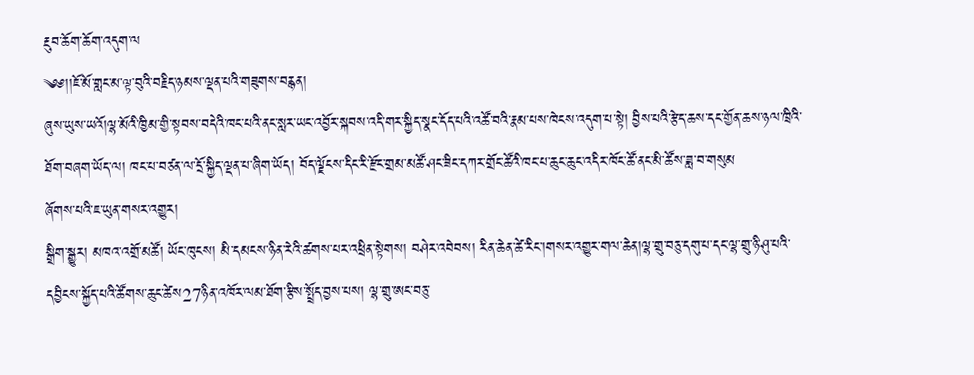རྔུབ་ཆོག་ཆོག་འདུག་ལ
༄༅།།ཇོ་མོ་གླང་མ་ལྟ་བུའི་བརྗིད་ཉམས་ལྡན་པའི་གཟུགས་བརྙན།
ཞུས་ཡུས་ཡའོ།ལྷ་མོའི་ཁྱིམ་གྱི་སྟབས་བདེའི་ཁང་པའི་ནང་སླར་ཡང་འབྱོར་སྐབས་འདི་གར་སྐྱིད་སྣང་དོད་པའི་འཚོ་བའི་རྣམ་པས་ཁེངས་འདུག་པ་སྟེ། བྱིས་པའི་རྩེད་ཆས་དང་གྱོན་ཆས་ཉལ་ཁྲིའི་ཐོག་བཞག་ཡོད་ལ། ཁང་པ་བཙན་ལ་དྲོ་སྐྱིད་ལྡན་པ་ཞིག་ཡོད། བོད་ལྗོངས་དིང་རི་རྫོང་གྲམ་མཚོ་ཤང་ཟིང་དཀར་གྲོང་ཚོའི་ཁང་པ་ཆུང་ཆུང་འདིར་ཁོང་ཚོ་ནང་མི་ཚོས་ཟླ་བ་གསུམ
ཞོགས་པའི་ཇ་ཡུན་གསར་འགྱུར།
སྒྲིག་སྒྱུར། མཁའ་འགྲོ་མཚོ། ཡོང་ཁུངས། མི་དམངས་ཉིན་རེའི་ཚགས་པར་འཕྲིན་སྟེགས། བཤེར་འབེབས། རིན་ཆེན་ཚེ་རིང་།གསར་འགྱུར་གལ་ཆེན།ལྷ་གྲུ་བཅུ་དགུ་པ་དང་ལྷ་གྲུ་ཉི་ཤུ་པའི་དབྱིངས་སྐྱོད་པའི་ཚོགས་ཆུང་ཚེས27ཉིན་འཁོར་ལམ་ཐོག་རྩིས་སྤྲོད་བྱས་པས། ལྷ་གྲུ་ཨང་བཅུ་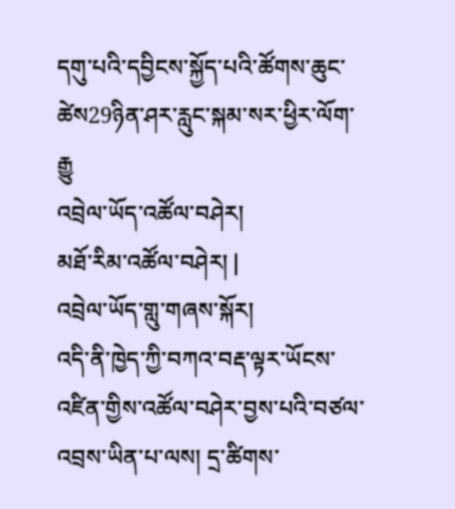དགུ་པའི་དབྱིངས་སྐྱོད་པའི་ཚོགས་ཆུང་ཚེས29ཉིན་ཤར་རླུང་སྐམ་སར་ཕྱིར་ལོག་རྒྱུ
འབྲེལ་ཡོད་འཚོལ་བཤེར།
མཐོ་རིམ་འཚོལ་བཤེར། |
འབྲེལ་ཡོད་གླུ་གཞས་སྐོར།
འདི་ནི་ཁྱེད་ཀྱི་བཀའ་བརྡ་ལྟར་ཡོངས་འཛིན་གྱིས་འཚོལ་བཤེར་བྱས་པའི་བཙལ་འབྲས་ཡིན་པ་ལས། དྲ་ཚིགས་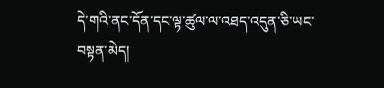དེ་གའི་ནང་དོན་དང་ལྟ་ཚུལ་ལ་འཐད་འདུན་ཅི་ཡང་བསྟན་མེད།